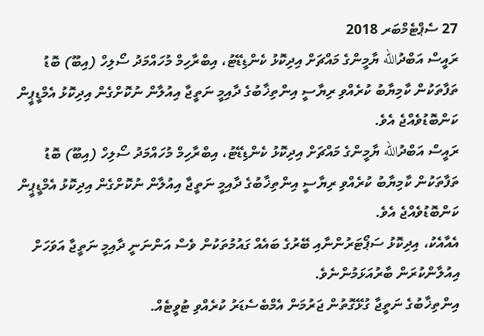27 ސެޕްޓެމްބަރ 2018
ރައީސް އަބްދުالله ޔާމީންގެ މައްޗަށް އިދިކޮޅު ކެންޑިޑޭޓު، އިބްރާހިމް މުހައްމަދު ސޯލިހް (އިބޫ) ބޮޑު ތަފާތަކުން ކާމިޔާބު ކުރެއްވި ރިޔާސީ އިންތިޚާބުގެ ދާއިމީ ނަތީޖާ އިއުލާން ނުކޮށްގެން އިދިކޮޅު އެމްޑީޕީން ކަންބޮޑުވެއްޖެ އެވެ.
ރައީސް އަބްދުالله ޔާމީންގެ މައްޗަށް އިދިކޮޅު ކެންޑިޑޭޓު، އިބްރާހިމް މުހައްމަދު ސޯލިހް (އިބޫ) ބޮޑު ތަފާތަކުން ކާމިޔާބު ކުރެއްވި ރިޔާސީ އިންތިޚާބުގެ ދާއިމީ ނަތީޖާ އިއުލާން ނުކޮށްގެން އިދިކޮޅު އެމްޑީޕީން ކަންބޮޑުވެއްޖެ އެވެ.
އެއާއެކު، އިދިކޮޅު ސަޕޯޓަރުންނާއި ބޭރުގެ ބައެއް ގައުމުތަކުން ވެސް އަންނަނީ ދާއިމީ ނަތީޖާ އަވަހަށް އިއުލާންކުރަން ބާރުއަޅަމުންނެވެ.
އިންތިޚާބުގެ ނަތީޖާ ގުޅޭގޮތުން ޖަރުމަން އެމްބެސެޑަރު ކުރެއްވި ޓުވީޓެއް.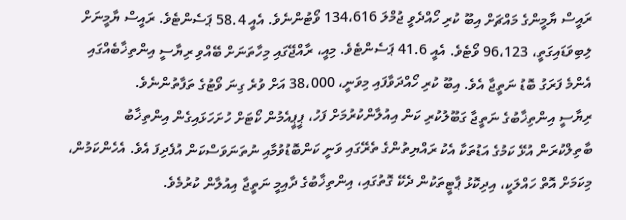ރައީސް ޔާމީންގެ މައްޗަށް އިބޫ ކުރި ހޯއްދެވީ ޖުމްލަ 134،616 ވޯޓުންނެވެ. އެއީ 58.4 ޕަސެންޓެވެ. ރައީސް ޔާމީނަށް ލިބިވަޑައިގަތީ، 96،123 ވޯޓެވެ. އެއީ 41.6 ޕަސެންޓެވެ. މިއީ، ރާއްޖޭގައި މިހާތަނަށް ބޭއްވި ރިޔާސީ އިންތިޚާބެއްގައި އެންމެ ފަރަގު ބޮޑު ނަތީޖާ އެވެ. އިބޫ ކުރި ހޯއްދަވާފައި މިވަނީ، 38،000 އަށް ވުރެ ގިނަ ވޯޓުގެ ތަފާތުންނެވެ.
ރިޔާސީ އިންތިޚާބުގެ ނަތީޖާ ގަބޫލުކުރި ކަން އިއުލާންކުރުމަށް ފަހު، ޕީޕީއެމުން ކޯޓަށް ހުށަހަޅައިގެން އިންތިޚާބު ބާތިލްކުރަން އުޅޭ ކަމުގެ އަޑުތަކާ އެކު ރައްޔިތުންގެ ތެރޭގައި ވަނީ ކަންބޮޑުވުމާއި ނުތަނަވަސްކަން އުފެދިފަ އެވެ. އެހެންކަމުން، މިކަމަށް އޮތް ހައްލަކީ، އިދިކޮޅު ޕާޓީތަކުން ދެކޭ ގޮތުގައި، އިންތިޚާބުގެ ދާއިމީ ނަތީޖާ އިއުލާން ކުރުމެވެ.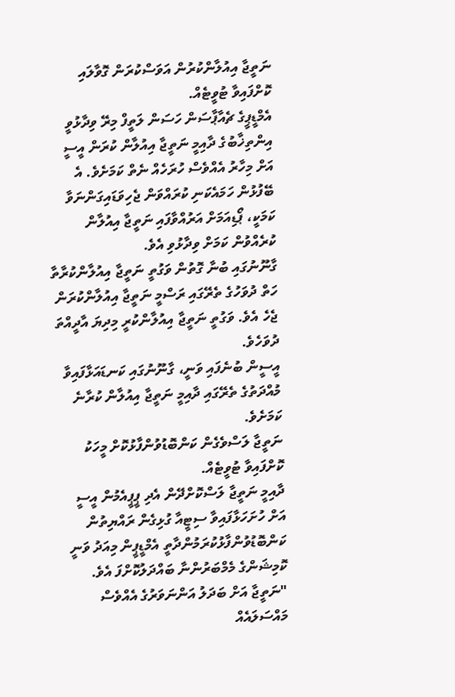ނަތީޖާ އިއުލާންކުރުން އަވަސްކުރަން ގޮވާލައި ކޮށްފައިވާ ޓުވީޓެއް.
އެމްޑީޕީގެ ޗެއާޕާސަން ހަސަން ލަތީފް މިރޭ ވިދާޅުވީ އިންތިޚާބުގެ ދާއިމީ ނަތީޖާ އިއުލާން ކުރަން އީސީ އަށް މިހާރު އެއްވެސް ހުރަހެއް ނެތް ކަމަށެވެ. އެ ބޭފުޅުން ހަމައެކަނި ކުރައްވަން ޖެހިވަޑައިގަންނަވާ ކަމަކީ، ޕޯޑިއަމަށް އަރުއްވާފައި ނަތީޖާ އިއުލާން ކުރެއްވުން ކަމަށް ވިދާޅުވި އެވެ.
ގާނޫނުގައި ބުނާ ގޮތުން ވަގުތީ ނަތީޖާ އިއުލާންކުރާތާ ހަތް ދުވަހުގެ ތެރޭގައި ރަސްމީ ނަތީޖާ އިއުލާންކުރަން ޖެހެ އެވެ. ވަގުތީ ނަތީޖާ އިއުލާންކުރީ މިދިޔަ އާދީއްތަ ދުވަހެވެ.
އީސީން ބުނެފައި ވަނީ، ގާނޫނުގައި ކަނޑައަޅާފައިވާ މުއްދަތުގެ ތެރޭގައި ދާއިމީ ނަތީޖާ އިއުލާން ކުރާނެ ކަމަށެވެ.
ނަތީޖާ ލަސްވެގެން ކަންބޮޑުވުންފާޅުކޮށް މީހަކު ކޮށްފައިވާ ޓުވީޓެއް.
ދާއިމީ ނަތީޖާ ލަސްކޮށްދޭން އެދި ޕީޕީއެމުން އީސީ އަށް ހުށަހަޅާފައިވާ ސިޓީއާ ގުޅިގެން ރައްޔިތުން ކަންބޮޑުވުންފާޅުކުރަމުންދާތީ އެމްޑީޕީން މިއަދު ވަނީ ކޮމިޝަންގެ މެމްބަރުންނާ ބައްދަލުކޮށްފަ އެވެ.
"ނަތީޖާ އަށް ބަދަލު އަންނަވަރުގެ އެއްވެސް މައްސަލައެއް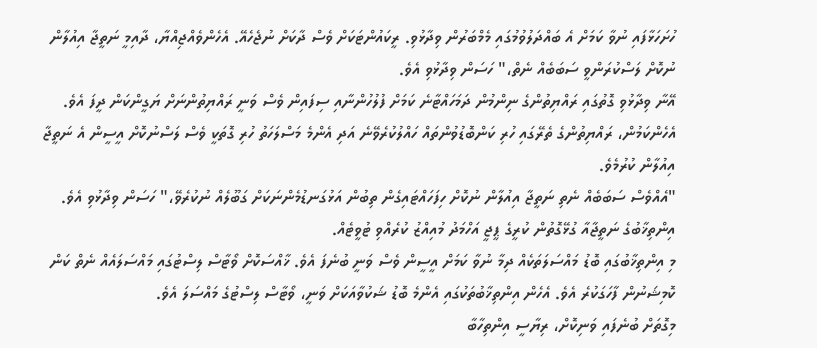ހުށަހަޅާފައި ނުވާ ކަމަށް އެ ބައްދަލުވުމުގައި މެމްބަރުން ވިދާޅުވި. ރީކައުންޓަކަށް ވެސް ދާކަށް ނުޖެހެއޭ. އެހެންވެއްޖިއްޔާ، ދާއިމީ ނަތީޖާ އިއުލާން ނުކޮށް ލަސްކުރަންވީ ސަބަބެއް ނެތް،" ހަސަން ވިދާޅުވި އެވެ.
އޭނާ ވިދާޅުވި ގޮތުގައި ރައްޔިތުންގެ ނިންމުން ދަމަހައްޓާނެ ކަމަށް ފުލުހުންނާއި ސިފައިން ވެސް ވަނީ ރައްޔިތުންނަށް ޔަގީންކަން ދީފަ އެވެ. އެހެންކަމުން، ރައްޔިތުންގެ ތެރޭގައި ހުރި ކަންބޮޑުވުންތައް ހައްލުކުރެވޭނެ އަދި އެންމެ މަސްލަހަތު ހުރި ގޮތަކީ ވެސް ލަސްނުކޮށް އީސީން އެ ނަތީޖާ އިއުލާން ކުރުމެވެ.
"އެއްވެސް ސަބަބެއް ނެތި ނަތީޖާ އިއުލާން ނުކޮށް ހިފަހައްޓައިގެން ތިބުން އަޅުގަނޑުމެންނަކަށް ގަބޫލެއް ނުކުރެވޭ،" ހަސަން ވިދާޅުވި އެވެ.
އިންތިޚާބުގެ ނަތީޖާއާ ގުޅޭގޮތުން ކުރީގެ ޕީޖީ އަހްމަދު މުއިއްޒު ކުރެއްވި ޓުވީޓެއް.
މި އިންތިޚާބުގައި ބޮޑު މައްސަލަތަކެއް ދިމާ ނުވާ ކަމަށް އީސީން ވެސް ވަނީ ބުނެފަ އެވެ. ޚާއްސަކޮށް ވޯޓާސް ލިސްޓުގައި މައްސަލައެއް ނެތް ކަން ކޮމިޝަނުން ފާހަގަކުރެ އެވެ. އެހެން އިންތިޚާބުތަކުގައި އެންމެ ބޮޑު ޝަކުވާއަކަށް ވަނީ، ވޯޓާސް ލިސްޓުގެ މައްސަލަ އެވެ.
މިގޮތަށް ބުނެފައި ވަނިކޮށް، ރިޔާސީ އިންތިހާބާ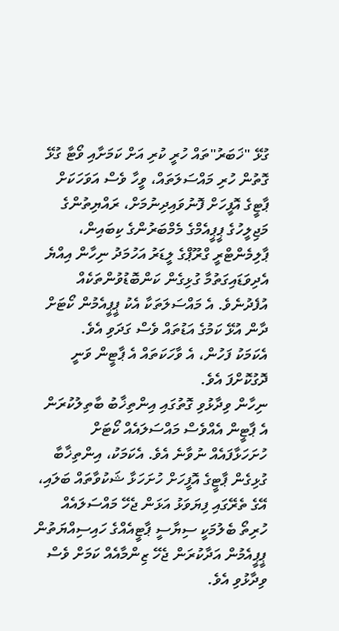ގުޅޭ "ޚަބަރު"ތައް ހުރީ ކުރި އަށް ކަމަށާއި ވޯޓާ ގުޅޭ ގޮތުން ހުރި މައްސަލަތައް، ވީހާ ވެސް އަވަހަކަށް ޕާޓީގެ އޮފީހަށް ފޮނުވައިދިނުމަށް، ރައްޔިތުންގެ މަޖިލީހުގެ ޕީޕީއެމްގެ މެމްބަރުންގެ ކިބައިން، ޕާލިމެންޓްރީ ގްރޫޕްގެ ލީޑަރު އަހުމަދު ނިހާން އިއްޔެ އެދިވަޑައިގަތުމާ ގުޅިގެން ކަންބޮޑުވުންތަކެއް އުފެދުނެވެ. އެ މައްސަލަތަކާ އެކު ޕީޕީއެމުން ކޯޓަށް ދާން އުޅޭ ކަމުގެ އަޑުތައް ވެސް ގަދަވި އެވެ.
އެކަމަކު ފަހުން، އެ ވާހަކަތައް އެ ޕާޓީން ވަނީ ދޮގުކޮށްފަ އެވެ.
ނިހާން ވިދާޅުވި ގޮތުގައި އިންތިޚާބު ބާތިލުކުރަން އެ ޕާޓީން އެއްވެސް މައްސަލައެއް ކޯޓަށް ހުށަހަޅާފައެއް ނުވާނެ އެވެ. އެކަމަކު، އިންތިޚާބާ ގުޅިގެން ޕާޓީގެ އޮފީހަށް ހުށަހަޅާ ޝަކުވާތައް ބަލައި، އޭގެ ތެރޭގައި ފިޔަވަޅު އަޅަން ޖެހޭ މައްސަލައެއް ހުރިތޯ ބެލުމަކީ ސިޔާސީ ޕާޓީއެއްގެ ހައިސިއްޔަތުން ޕީޕީއެމުން އަދާކުރަން ޖެހޭ ޒިންމާއެއް ކަމަށް ވެސް ވިދާޅުވި އެވެ.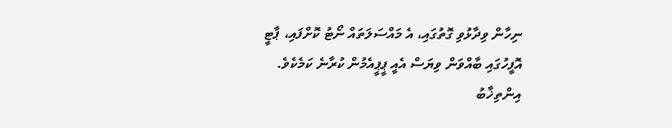ނިހާން ވިދާޅުވި ގޮތުގައި، އެ މައްސަލަތައް ނޯޓު ކޮށްފައި، ޕާޓީ އޮފީހުގައި ބާއްވަން ވިޔަސް އެއީ ޕީޕީއެމުން ކުރާނެ ކަމެކެވެ.
އިންތިޚާބު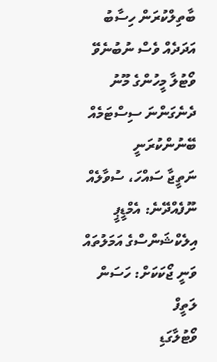ބާތިލްކުރަން ހިސާބު އަދަދެއް ވެސް ނުބުނެވޭ
ވޯޓުލާ މީހުންގެ މޫނު ދެނެގަންނަ ސިސްޓަމެއް ބޭނުންކުރަނީ
ނަތީޖާ ސައްހަ، ސުވާލެއް ނޫފެއްދޭނެ: އެމްޑީޕީ
އިލެކްޝަންސްގެ އަމަލުތައް ވަނީ ޖޯކަކަށް: ހަސަން ލަތީފް
ވޯޓުލާގަޑި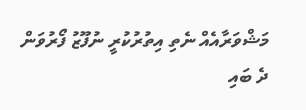މަޝްވަރާއެއް ނެތި އިތުރުކުރީ ނުފޫޒު ފޯރުވަން
ދެ ބައި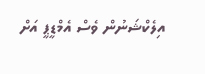އިލެކްޝަނުން ވެސް އެމްޑީޕީ އަށް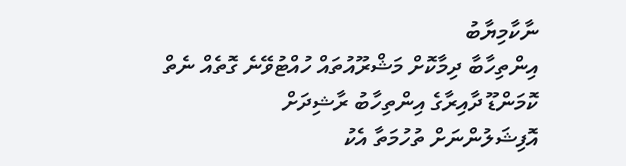ނާކާމިޔާބު
އިންތިހާބާ ދިމާކޮށް މަޝްރޫއުތައް ހުއްޓުވޭނެ ގޮތެއް ނެތް
ކޮމަންޑޫ ދާއިރާގެ އިންތިހާބު ރާޝިދަށް
އޮފިޝަލުންނަށް ތުހުމަތާ އެކު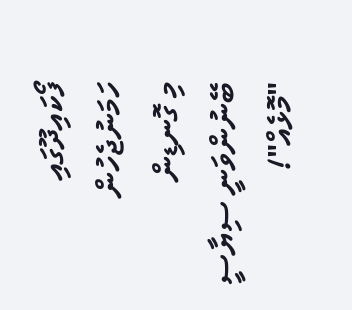ފޯކައިދޫގައި ހަމަނުޖެހުން
މި ގޮނޑިން ބޭނުންވަނީ ސިޔާސީ "މޮޅެއް"!